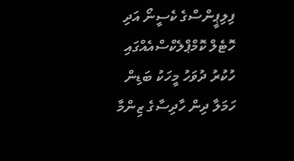ފިލިޕީންސްގެ ކެސީނޯ އަދި ހޮޓެލް ކޮމްޕްލެކްސްއެއްގައި ހުކުރު ދުވަހު މީހަކު ބަޑިން ހަމަލާ ދިން ހާދިސާގެ ޒިންމާ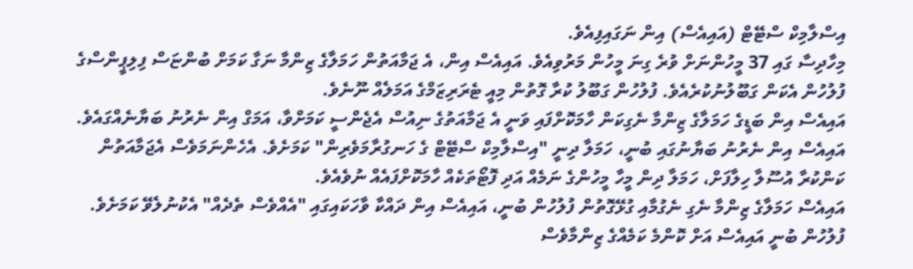އިސްލާމިކް ސްޓޭޓް (އައިއެސް) އިން ނަގައިފިއެވެ.
މިހާދިސާ ގައި 37 މީހުންނަށް ވުރެ ގިނަ މީހުން މަރުވިއެވެ. އައިއެސް އިން، އެ ޖަމާއަތުން ހަމަލާގެ ޒިންމާ ނަގާ ކަމަށް ބުންޏަސް ފިލިޕީންސްގެ ފުލުހުން އެކަން ގަބޫލުނުކުރެއެވެ. ފުލުހުން ގަބޫލު ކުރާ ގޮތުން މިއީ ޓެރަރިޒަމްގެ އަމަލެއް ނޫނެވެ.
އައިއެސް އިން ބަޑީގެ ހަމަލާގެ ޒިންމާ ނެގިކަން ހާމަކޮށްފައި ވަނީ އެ ޖަމާއަތުގެ ނިއުސް އެޖެންސީ ކަމަށްވާ، އަމަގް އިން ނެރުނު ބަޔާނެއްގައެވެ. އައިއެސް އިން ނެރުނު ބަޔާނުގައި ބުނީ، ހަމަލާ ދިނީ "އިސްލާމިކް ސްޓޭޓް ގެ ހަނގުރާމަވެރިން" ކަމަށެވެ. އެހެންނަމަވެސް އެޖަމާއަތުން ކަންކުރާ އުސޫލާ ހިލާފަށް، ހަމަލާ ދިން މީހާ މީހުންގެ ނަމެއް އަދި ފޮޓޯތަކެއް ހާމަކޮށްފައެއް ނުވެއެވެ.
އައިއެސް ހަމަލާގެ ޒިންމާ ނެގި ނެގުމާއި ގުޅޭގޮތުން ފުލުހުން ބުނީ، އައިއެސް އިން ދައްކާ ވާހަކައިގައި "އެއްވެސް ތެދެއް" އެކުނުލެވޭ ކަމަށެވެ. ފުލުހުން ބުނީ އައިއެސް އަށް ކޮންމެ ކަމެއްގެ ޒިންމާވެސް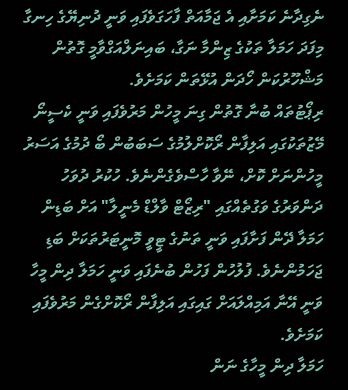ނެގިދާނެ ކަމަށާއި އެ ޖަމާއަތް ފާހަގަވެފައި ވަނީ ދުނިޔޭގެ ހިނގާ މިފަދަ ހަމަލާ ތަކުގެ ޒިންމާ ނަގާ، ބައިނަލްއަގްވާމީ ގޮތުން މަޝްހޫރުކަން ހޯދަން އުޅޭތަން ކަމަށެވެ.
ރިޕޯޓުތައް ބުނާ ގޮތުން ގިނަ މީހުން މަރުވެފައި ވަނީ ކެސީނޯ މޭޒުތަކުގައި އަލިފާން ރޯކޮށްލުމުގެ ސަބަބުން ބޯ ދުމުގެ އަސަރު މީހުންނަށް ކޮށް، ނޭވާ ހާސްވެގެންނެވެ. ހުކުރު ދުވަހު ދަންވަރުގެ ވަގުތެއްގައި "ރިޒޯޓް ވާލްޑް މެނީލާ" އަށް ބަޑިން ހަމަލާ ދޭން ފަށާފައި ވަނީ ތަނުގެ ޓީވީ މޮނީޓަރުތަކަށް ބަޑި ޖަހަމުންނެވެ. ފުލުހުން ފަހުން ބުނެފައި ވަނީ ހަމަލާ ދިން މީހާ ވަނީ އޭނާ އަމިއްލައަށް ގައިގައި އަލިފާން ރޯކޮށްގެން މަރުވެފައި ކަމަށެވެ.
ހަމަލާ ދިން މީހާގެ ނަން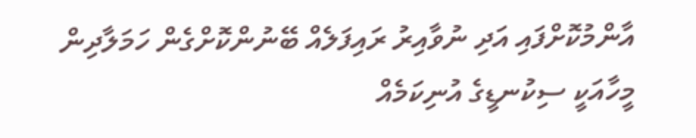އާންމުކޮށްފައި އަދި ނުވާއިރު ރައިފަލެއް ބޭނުންކޮށްގެން ހަމަލާދިން މީހާއަކީ ސިކުނޑީގެ އުނިކަމެއް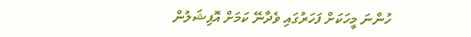ހުންނަ މީހަކަށް ފަހަރުގައި ވެދާނޭ ކަމަށް އޮފިޝަލުން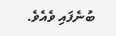ބުނެފައި ވެއެވެ.